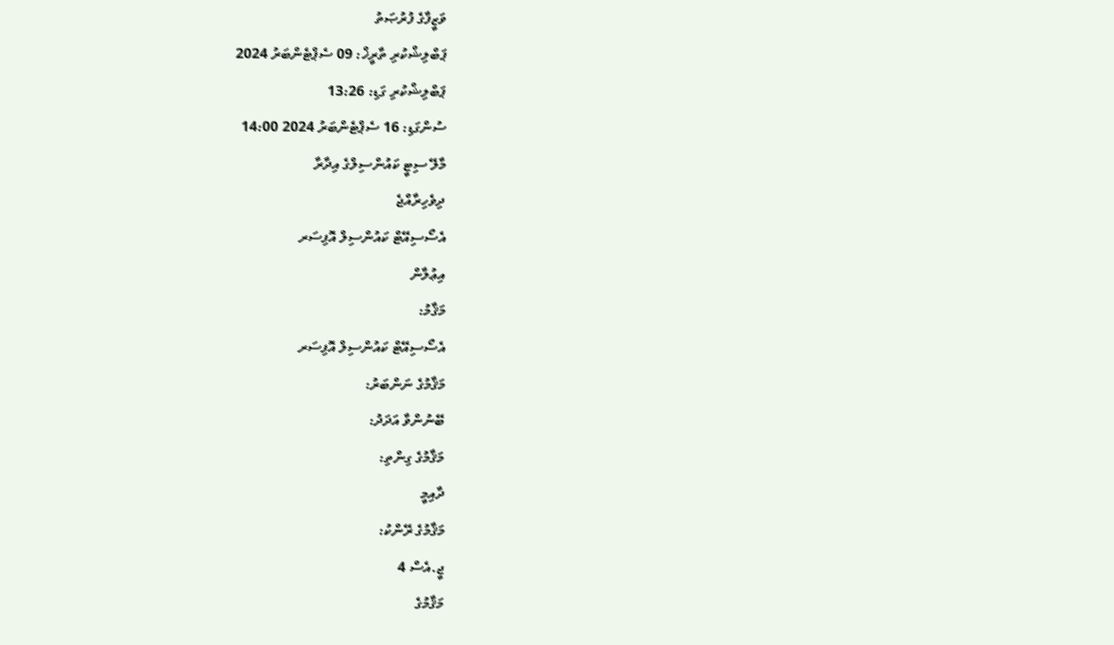ވަޒީފާގެ ފުރުޞަތު
ޕަބްލިޝްކުރި ތާރީޚް: 09 ސެޕްޓެންބަރު 2024
ޕަބްލިޝްކުރި ގަޑި: 13:26
ސުންގަޑި: 16 ސެޕްޓެންބަރު 2024 14:00
މާލޭ ސިޓީ ކައުންސިލްގެ އިދާރާ
ދިވެހިރާއްޖެ
އެސޯސިއޭޓް ކައުންސިލް އޮފިސަރ
އިޢުލާން
މަޤާމު:
އެސޯސިއޭޓް ކައުންސިލް އޮފިސަރ
މަޤާމުގެ ނަންބަރު:
ބޭނުންވާ އަދަދު:
މަޤާމުގެ ގިންތި:
ދާއިމީ
މަޤާމުގެ ރޭންކު:
ޖީ.އެސް 4
މަޤާމުގެ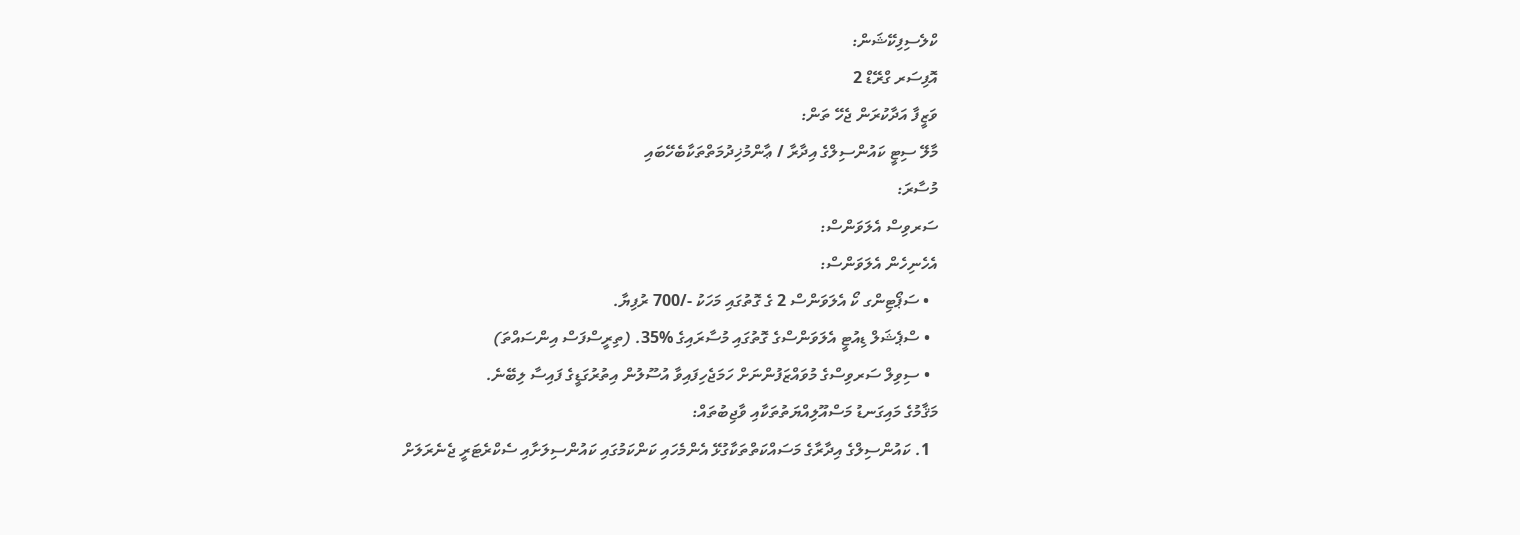ކްލެސިފިކޭޝަން:
އޮފިސަރ ގްރޭޑް 2
ވަޒީފާ އަދާކުރަން ޖެހޭ ތަން:
މާލޭ ސިޓީ ކައުންސިލްގެ އިދާރާ / ޢާންމުޚިދުމަތްތަކާބެހޭބައި
މުސާރަ:
ސަރވިސް އެލަވަންސް:
އެހެނިހެން އެލަވަންސް:
  • ސަޕޯޓިންގ ކޯ އެލަވަންސް 2 ގެ ގޮތުގައި މަހަކު -/700 ރުފިޔާ.
  • ސްޕެޝަލް ޑިއުޓީ އެލަވަންސްގެ ގޮތުގައި މުސާރައިގެ %35. (ތިރީސްފަސް އިންސައްތަ)
  • ސިވިލް ސަރވިސްގެ މުވައްޒަފުންނަށް ހަމަޖެހިފައިވާ އުސޫލުން އިތުރުގަޑީގެ ފައިސާ ލިބޭނެ.
މަޤާމުގެ މައިގަނޑު މަސްއޫލިއްޔަތުތަކާއި ވާޖިބުތައް:
  1. ކައުންސިލްގެ އިދާރާގެ މަސައްކަތްތަކާގުޅޭ އެންމެހައި ކަންކަމުގައި ކައުންސިލަށާއި ސެކްރެޓަރީ ޖެނެރަލަށް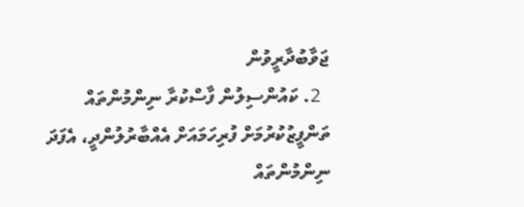ޖަވާބުދާރީވުން
  2. ކައުންސިލުން ފާސްކުރާ ނިންމުންތައް ތަންފީޒުކުރުމަށް ފުރިހަމައަށް އެއްބާރުލުންދީ، އެފަދަ ނިންމުންތައް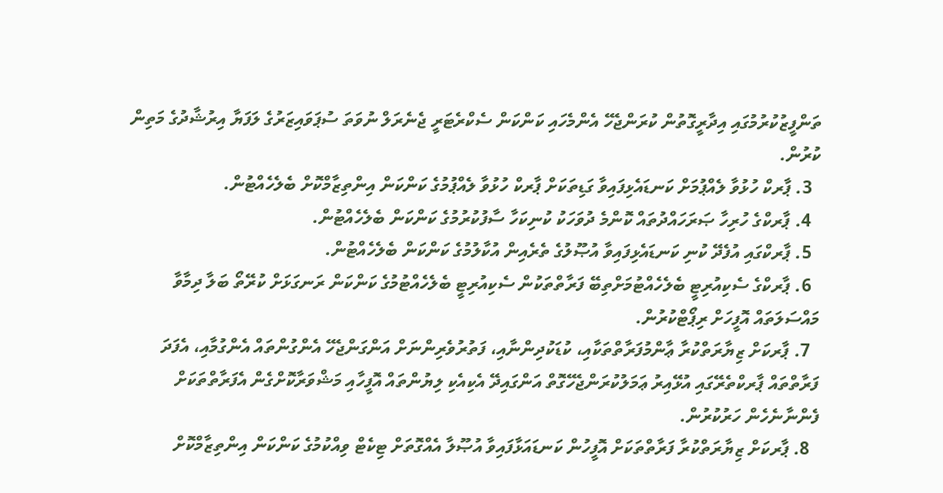ތަންފީޒުކުރުމުގައި އިދާރީގޮތުން ކުރަންޖެހޭ އެންމެހައި ކަންކަން ސެކްރެޓަރީ ޖެނެރަލް ނުވަތަ ސުޕަވައިޒަރުގެ ލަފަޔާ އިރުޝާދުގެ މަތިން ކުރުން.
  3. ޕާރކް ހުޅުވާ ލެއްޕުމަށް ކަނޑައެޅިފައިވާ ގަޑިތަކަށް ޕާރކް ހުޅުވާ ލެއްޕުމުގެ ކަންކަން އިންތިޒާމްކޮށް ބެލެހެއްޓުން.
  4. ޕާރކްގެ ހުރިހާ ޞަރަހައްދުތައް ކޮންމެ ދުވަހަކު ކުނިކަހާ ސާފުކުރުމުގެ ކަންކަން ބެލެހެއްޓުން.
  5. ޕާރކްގައި އުފެދޭ ކުނި ކަނޑައެޅިފައިވާ އުޞޫލުގެ ތެރެއިން އުކާލުމުގެ ކަންކަން ބެލެހެއްޓުން.
  6. ޕާރކްގެ ސެކިއުރިޓީ ބެލެހެއްޓުމަށްތިބޭ ފަރާތްތަކުން ސެކިއުރިޓީ ބެލެހެއްޓުމުގެ ކަންކަން ރަނގަޅަށް ކުރޭތޯ ބަލާ ދިމާވާ މައްސަލަތައް އޮފީހަށް ރިޕޯޓްކުރުން.
  7. ޕާރކަށް ޒިޔާރަތްކުރާ ޢާންމުފަރާތްތަކާއި، ކުޑަކުދިންނާއި، ފަތުރުވެރިންނަށް އަންގަންޖެހޭ އެންގުންތައް އެންގުމާއި، އެފަދަ ފަރާތްތައް ޕާރކްތެރޭގައި އުޅޭއިރު ޢަމަލުކުރަންޖެހޭގޮތް އަންގައިދޭ އެކިއެކި ލިޔުންތައް އޮފީހާއި މަޝްވަރާކޮށްގެން އެފަރާތްތަކަށް ފެންނާނެހެން ހަރުކުރުން.
  8. ޕާރކަށް ޒިޔާރަތްކުރާ ފަރާތްތަކަށް އޮފީހުން ކަނޑައަޅާފައިވާ އުޞޫލާ އެއްގޮތަށް ޓިކެޓް ވިއްކުމުގެ ކަންކަން އިންތިޒާމްކޮށް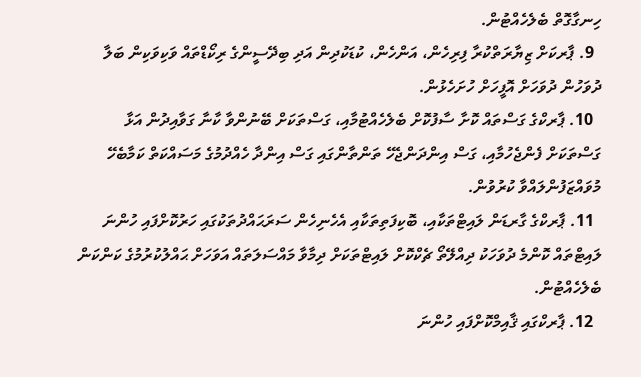ހިނގާގޮތް ބެލެހެއްޓުން.
  9. ޕާރކަށް ޒިޔާރަތްކުރާ ފިރިހެން، އަންހެން، ކުޑަކުދިން އަދި ބިދޭސީންގެ ރިކޯޑްތައް ވަކިވަކިން ބަލާ ދުވަހުން ދުވަހަށް އޮފީހަށް ހުށަހެޅުން.
  10. ޕާރކްގެ ގަސްތައް ކޮށާ ސާފުކޮށް ބެލެހެއްޓުމާއި، ގަސްތަކަށް ބޭނުންވާ ކާނާ ގަވާއިދުން އަޅާ ގަސްތަކަށް ފެންޖެހުމާއި، ގަސް އިންދަންޖެހޭ ތަންތާންގައި ގަސް އިންދާ ހެއްދުމުގެ މަސައްކަތް ކަމާބެހޭ މުވައްޒަފުންލައްވާ ކުރުވުން.
  11. ޕާރކްގެ ގާރޑަން ލައިޓްތަކާއި، ބޮކިފަތިތަކާއި އެހެނިހެން ސަރަޙައްދުތަކުގައި ހަރުކޮށްފައި ހުންނަ ލައިޓްތައް ކޮންމެ ދުވަހަކު ދިއްލޭތޯ ޗެކްކޮށް ލައިޓްތަކަށް ދިމާވާ މައްސަލަތައް އަވަހަށް ޙައްލުކުރުމުގެ ކަންކަން ބެލެހެއްޓުން.
  12. ޕާރކްގައި ޤާއިމްކޮށްފައި ހުންނަ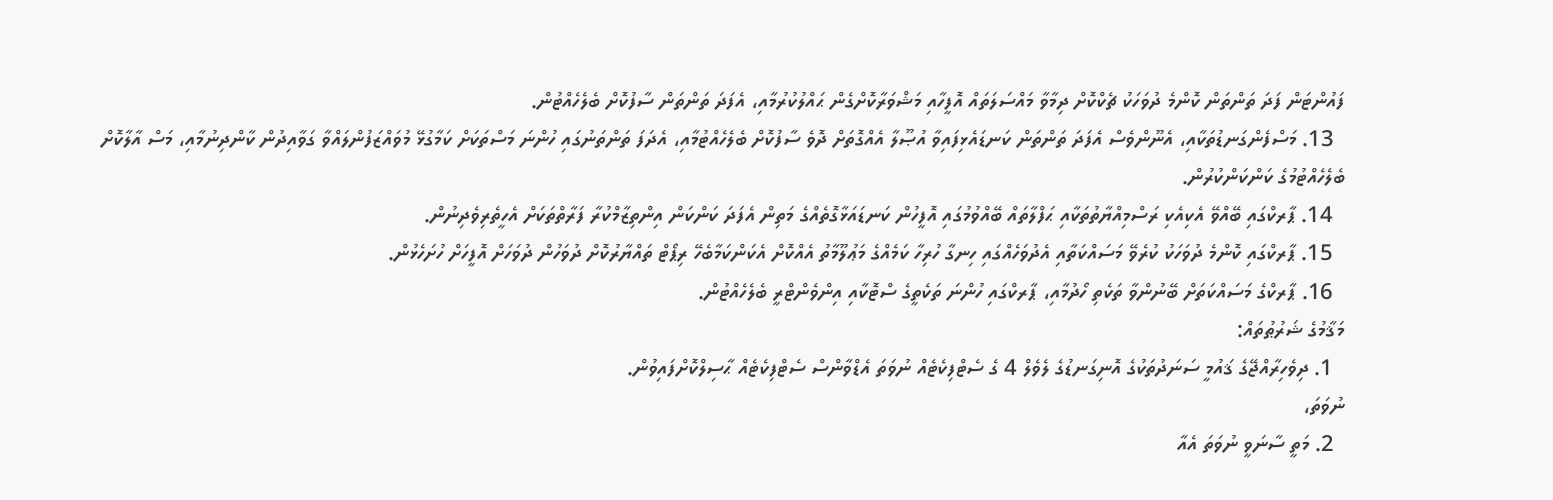ފައުންޓަން ފަދަ ތަންތަން ކޮންމެ ދުވަހަކު ޗެކްކޮށް ދިމާވާ މައްސަލަތައް އޮފީހާއި މަޝްވަރާކޮށްގެން ޙައްލުކުރުމާއި، އެފަދަ ތަންތަން ސާފުކޮށް ބެލެހެއްޓުން.
  13. މަސްފެންގަނޑުތަކާއި، އެނޫންވެސް އެފަދަ ތަންތަން ކަނޑައެޅިފައިވާ އުޞޫލާ އެއްގޮތަށް ދޮވެ ސާފުކޮށް ބެލެހެއްޓުމާއި، އެދަފަ ތަންތަނުގައި ހުންނަ މަސްތަކަށް ކަމާގުޅޭ މުވައްޒަފުންލައްވާ ގަވާއިދުން ކާންދިނުމާއި، މަސް އާލާކޮށް ބެލެހެއްޓުމުގެ ކަންކަންކުރުން.
  14. ޕާރކްގައި ބޭއްވޭ އެކިއެކި ރަސްމިއްޔާތުތަކާއި ޙަފްލާތައް ބޭއްވުމުގައި އޮފީހުން ކަނޑައަޅާގޮތެއްގެ މަތިން އެފަދަ ކަންކަން އިންތިޒާމްކުރާ ފަރާތްތަކަށް އެހީތެރިވެދިނުން.
  15. ޕާރކްގައި ކޮންމެ ދުވަހަކު ކުރެވޭ މަސައްކަތާއި އެދުވަހެއްގައި ހިނގާ ހުރިހާ ކަމެއްގެ މަޢުލޫމާތު އެއްކޮށް އެކަންކަމާބެހޭ ރިޕޯޓް ތައްޔާރުކޮށް ދުވަހުން ދުވަހަށް އޮފީހަށް ހުށަހެޅުން.
  16. ޕާރކްގެ މަސައްކަތަށް ބޭނުންވާ ތަކެތި ހޯދުމާއި، ޕާރކްގައި ހުންނަ ތަކެތީގެ ސްޓޮކާއި އިންވެންޓްރީ ބެލެހެއްޓުން.
މަޤާމުގެ ޝަރުޠުތައް:
  1. ދިވެހިރާއްޖޭގެ ޤައުމީ ސަނަދުތަކުގެ އޮނިގަނޑުގެ ލެވެލް 4 ގެ ސެޓްފިކެޓެއް ނުވަތަ އެޑްވާންސް ސެޓްފިކެޓެއް ޙާސިލްކޮށްފައިވުން.
ނުވަތަ،
  2. މަތީ ސާނަވީ ނުވަތަ އެއާ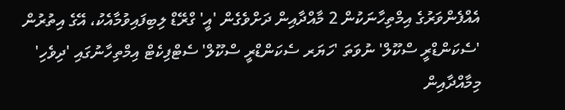އެއްފެންވަރުގެ އިމްތިހާނަކުން 2 މާއްދާއިން ދަށްވެގެން 'އީ' ގްރޭޑް ލިބިފައިވުމާއެކު، އޭގެ އިތުރުން 'ސެކަންޑްރީ ސްކޫލް' ނުވަތަ 'ހަޔަރ ސެކަންޑްރީ ސްކޫލް' ސެޓްފިކެޓް އިމްތިހާނުގައި 'ދިވެހި' މިމާއްދާއިން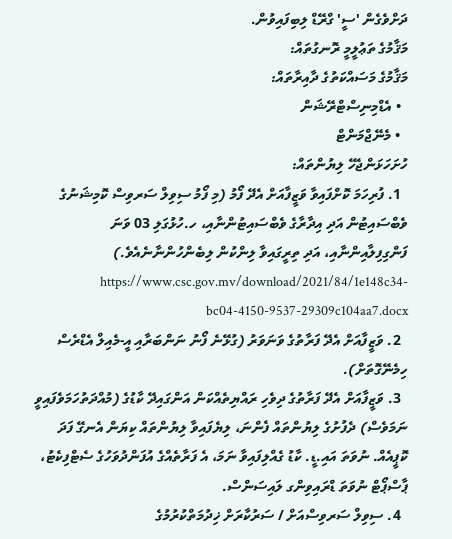ދަށްވެގެން 'ސީ' ގްރޭޑް ލިބިފައިވުން.
މަޤާމުގެ ތަޢުލީމީ ރޮނގުތައް:
މަޤާމުގެ މަސައްކަތުގެ ދާއިރާތައް:
  • އެޑްމިނިސްޓްރޭޝަން
  • މެނޭޖްމަންޓް
ހުށަހަޅަންޖެހޭ ލިޔުންތައް:
  1. ފުރިހަމަ ކޮށްފައިވާ ވަޒީފާއަށް އެދޭ ފޯމު (މި ފޯމު ސިވިލް ސަރވިސް ކޮމިޝަނުގެ ވެބްސައިޓުން އަދި އިދާރާގެ ވެބްސައިޓުންނާއި، ހ.ހުޅުގަލި 03 ވަނަ ފަންގިފިލާއިންނާއި، އަދި ތިރީގައިވާ ލިންކުން ލިބެންހުންނާނެއެވެ.)  https://www.csc.gov.mv/download/2021/84/1e148c34-bc04-4150-9537-29309c104aa7.docx
  2. ވަޒީފާއަށް އެދޭ ފަރާތުގެ ވަނަވަރު (ގުޅޭނެ ފޯނު ނަންބަރާއި އީ-މެއިލް އެޑްރެސް ހިމެނޭގޮތަށް).
  3. ވަޒީފާއަށް އެދޭ ފަރާތުގެ ދިވެހި ރައްޔިތެއްކަން އަންގައިދޭ ކާޑުގެ (މުއްދަތުހަމަވެފައިވީ ނަމަވެސް) ދެފުށުގެ ލިޔުންތައް ފެންނަ، ލިޔެފައިވާ ލިޔުންތައް ކިޔަން އެނގޭ ފަދަ ކޮޕީއެއް. ނުވަތަ އައި.ޑީ. ކާޑު ގެއްލިފައިވާ ނަމަ، އެ ފަރާތެއްގެ އުފަންދުވަހުގެ ސެޓްފިކެޓު، ޕާސްޕޯޓް ނުވަތަ ޑްރައިވިންގ ލައިސަންސް.
  4. ސިވިލް ސަރވިސްއަށް / ސަރުކާރަށް ޚިދުމަތްކުރުމުގެ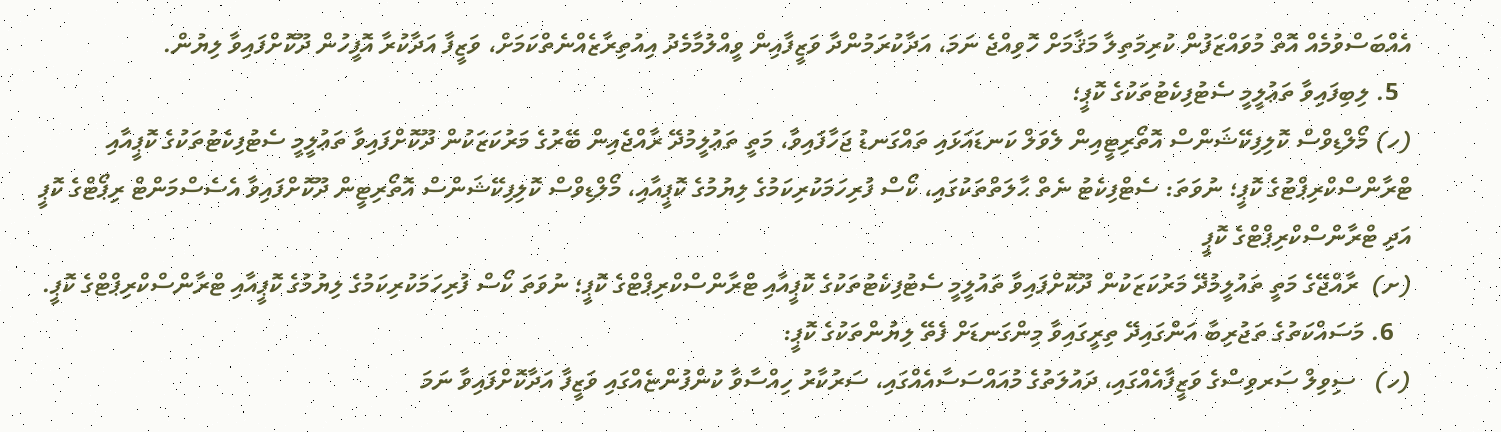އެއްބަސްވުމެއް އޮތް މުވައްޒަފުން ކުރިމަތިލާ މަޤާމަށް ހޮވިއްޖެ ނަމަ، އަދާކުރަމުންދާ ވަޒީފާއިން ވީއްލުމާމެދު އިއުތިރާޒެއްނެތްކަމަށް، ވަޒީފާ އަދާކުރާ އޮފީހުން ދޫކޮށްފައިވާ ލިޔުން.
  5. ލިބިފައިވާ ތަޢުލީމީ ސެޓުފިކެޓުތަކުގެ ކޮޕީ؛
(ހ) މޯލްޑިވްސް ކޮލިފިކޭޝަންސް އޮތޯރިޓީއިން ލެވަލް ކަނޑައަޅައި ތައްގަނޑު ޖަހާފައިވާ، މަތީ ތަޢުލީމުދޭ ރާއްޖެއިން ބޭރުގެ މަރުކަޒަކުން ދޫކޮށްފައިވާ ތަޢުލީމީ ސެޓުފިކެޓުތަކުގެ ކޮޕީއާއި ޓްރާންސްކްރިޕްޓުގެ ކޮޕީ؛ ނުވަތަ: ސެޓްފިކެޓު ނެތް ޙާލަތްތަކުގައި، ކޯސް ފުރިހަމަކުރިކަމުގެ ލިޔުމުގެ ކޮޕީއާއި، މޯލްޑިވްސް ކޮލިފިކޭޝަންސް އޮތޯރިޓީން ދޫކޮށްފައިވާ އެސެސްމަންޓް ރިޕޯޓްގެ ކޮޕީ އަދި ޓްރާންސްކްރިޕްޓްގެ ކޮޕީ
(ށ)  ރާއްޖޭގެ މަތީ ތައުލީމުދޭ މަރުކަޒަކުން ދޫކޮށްފައިވާ ތައުލީމީ ސެޓުފިކެޓުތަކުގެ ކޮޕީއާއި ޓްރާންސްކްރިޕްޓްގެ ކޮޕީ؛ ނުވަތަ ކޯސް ފުރިހަމަކުރިކަމުގެ ލިޔުމުގެ ކޮޕީއާއި ޓްރާންސްކްރިޕްޓްގެ ކޮޕީ.
   6. މަސައްކަތުގެ ތަޖުރިބާ އަންގައިދޭ ތިރީގައިވާ މިންގަނޑަށް ފެތޭ ލިޔުންތަކުގެ ކޮޕީ:
(ހ)   ސިވިލް ސަރވިސްގެ ވަޒީފާއެއްގައި، ދައުލަތުގެ މުއައްސަސާއެއްގައި، ސަރުކާރު ހިއްސާވާ ކުންފުންޏެއްގައި ވަޒީފާ އަދާކޮށްފައިވާ ނަމަ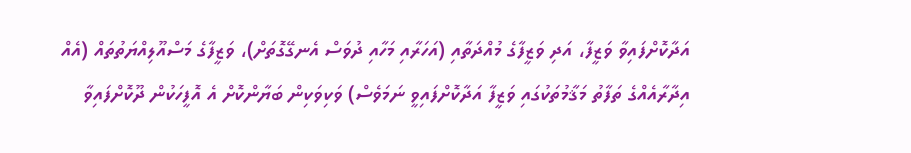އަދާކޮށްފައިވާ ވަޒީފާ، އަދި ވަޒީފާގެ މުއްދަތާއި (އަހަރާއި މަހާއި ދުވަސް އެނގޭގޮތަށް)، ވަޒީފާގެ މަސްއޫލިއްޔަތުތައް (އެއް އިދާރާއެއްގެ ތަފާތު މަޤާމުތަކުގައި ވަޒީފާ އަދާކޮށްފައިވީ ނަމަވެސް) ވަކިވަކިން ބަޔާންކޮށް އެ އޮފީހަކުން ދޫކޮށްފައިވާ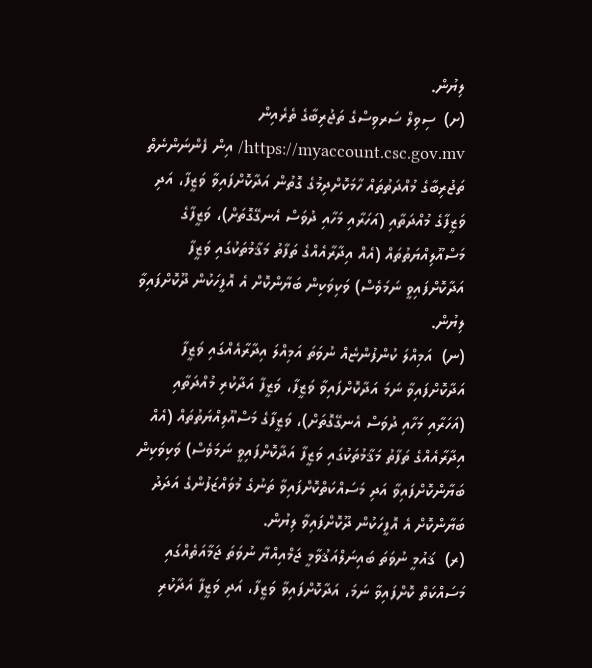ލިޔުން.
(ށ)  ސިވިލް ސަރވިސްގެ ތަޖުރިބާގެ ތެރެއިން https://myaccount.csc.gov.mv/ އިން ފެންނަންނެތް ތަޖުރިބާގެ މުއްދަތުތައް ހާމަކޮށްދިމުގެ ގޮތުން އަދާކޮށްފައިވާ ވަޒީފާ، އަދި ވަޒީފާގެ މުއްދަތާއި (އަހަރާއި މަހާއި ދުވަސް އެނގޭގޮތަށް)، ވަޒީފާގެ މަސްއޫލިއްޔަތުތައް (އެއް އިދާރާއެއްގެ ތަފާތު މަޤާމުތަކުގައި ވަޒީފާ އަދާކޮށްފައިވީ ނަމަވެސް) ވަކިވަކިން ބަޔާންކޮށް އެ އޮފީހަކުން ދޫކޮށްފައިވާ ލިޔުން.
(ނ)  އަމިއްލަ ކުންފުންޏެއް ނުވަތަ އަމިއްލަ އިދާރާއެއްގައި ވަޒީފާ އަދާކޮށްފައިވާ ނަމަ އަދާކޮށްފައިވާ ވަޒީފާ، ވަޒީފާ އަދާކުރި މުއްދަތާއި (އަހަރާއި މަހާއި ދުވަސް އެނގޭގޮތަށް)، ވަޒީފާގެ މަސްއޫލިއްޔަތުތައް (އެއް އިދާރާއެއްގެ ތަފާތު މަޤާމުތަކުގައި ވަޒީފާ އަދާކޮށްފައިވީ ނަމަވެސް) ވަކިވަކިން ބަޔާންކޮށްފައިވާ އަދި މަސައްކަތްކޮށްފައިވާ ތަނުގެ މުވައްޒަފުންގެ އަދަދު ބަޔާންކޮށް އެ އޮފީހަކުން ދޫކޮށްފައިވާ ލިޔުން.
(ރ)  ޤައުމީ ނުވަތަ ބައިނަލްއަޤުވާމީ ޖަމްއިއްޔާ ނުވަތަ ޖަމާއަތެއްގައި މަސައްކަތް ކޮށްފައިވާ ނަމަ، އަދާކޮށްފައިވާ ވަޒީފާ، އަދި ވަޒީފާ އަދާކުރި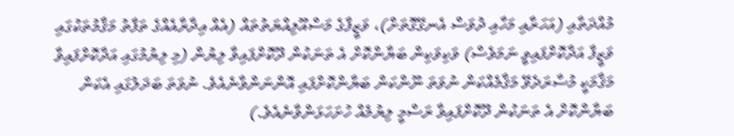މުއްދަތާއި (އަހަރާއި މަހާއި ދުވަސް އެނގޭގޮތަށް)، ވަޒީފާގެ މަސްއޫލިއްޔަތުތައް (އެއް އިދާރާއެއްގެ ތަފާތު މަޤާމުތަކުގައި ވަޒީފާ އަދާކޮށްފައިވީ ނަމަވެސް) ވަކިވަކިން ބަޔާންކޮށް އެ ތަނަކުން ދޫކޮށްފައިވާ ލިޔުން (މި ލިޔުމުގައި އަދާކޮށްފައިވާ މަޤާމަކީ މުސާރަދެވޭ މަޤާމެއްކަން ނުވަތަ ނޫންކަން ބަޔާންކޮށްފައި އޮންނަންވާނެއެވެ. ނުވަތަ ބަދަލުގައި އެކަން ބަޔާންކޮށް އެ ތަނަކުން ދޫކޮށްފައިވާ ރަސްމީ ލިޔުމެއް ހުށަހަޅަންވާނެއެވެ.)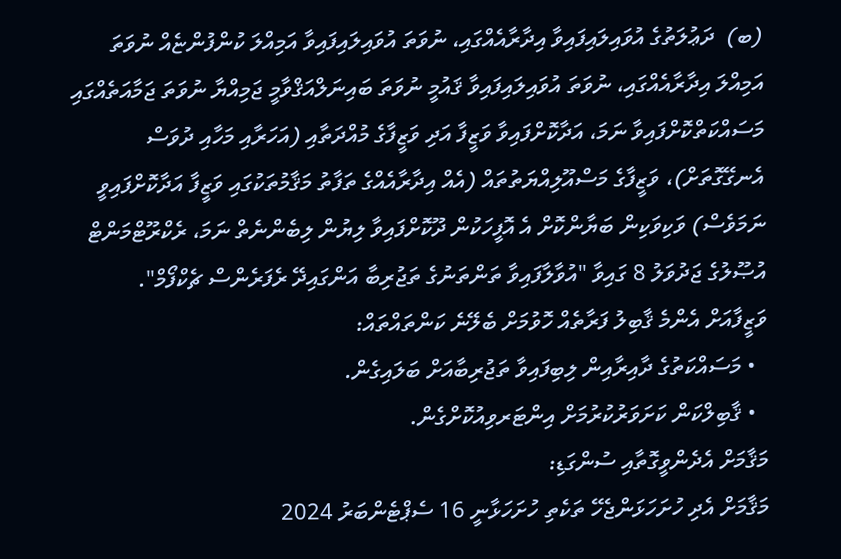(ބ)  ދަޢުލަތުގެ އުވައިލައިފައިވާ އިދާރާއެއްގައި، ނުވަތަ އުވައިލައިފައިވާ އަމިއްލަ ކުންފުންޏެއް ނުވަތަ އަމިއްލަ އިދާރާއެއްގައި، ނުވަތަ އުވައިލައިފައިވާ ޤައުމީ ނުވަތަ ބައިނަލްއަޤްވާމީ ޖަމިއްޔާ ނުވަތަ ޖަމާއަތެއްގައި މަސައްކަތްކޮށްފައިވާ ނަމަ، އަދާކޮށްފައިވާ ވަޒީފާ އަދި ވަޒީފާގެ މުއްދަތާއި (އަހަރާއި މަހާއި ދުވަސް އެނގޭގޮތަށް)، ވަޒީފާގެ މަސްއޫލިއްޔަތުތައް (އެއް އިދާރާއެއްގެ ތަފާތު މަޤާމުތަކުގައި ވަޒީފާ އަދާކޮށްފައިވީ ނަމަވެސް) ވަކިވަކިން ބަޔާންކޮށް އެ އޮފީހަކުން ދޫކޮށްފައިވާ ލިޔުން ލިބެންނެތް ނަމަ، ރެކްރޫޓްމަންޓް އުޞޫލުގެ ޖަދުވަލު 8 ގައިވާ "އުވާލާފައިވާ ތަންތަނުގެ ތަޖުރިބާ އަންގައިދޭ ރެފަރެންސް ޗެކްފޯމް".
ވަޒީފާއަށް އެންމެ ޤާބިލު ފަރާތެއް ހޮވުމަށް ބެލޭނެ ކަންތައްތައް:
  • މަސައްކަތުގެ ދާއިރާއިން ލިބިފައިވާ ތަޖުރިބާއަށް ބަލައިގެން.
  • ޤާބިލްކަން ކަށަވަރުކުރުމަށް އިންޓަރވިއުކޮށްގެން.
މަޤާމަށް އެދެންވީގޮތާއި ސުންގަޑި:
މަޤާމަށް އެދި ހުށަހަޅަންޖެހޭ ތަކެތި ހުށަހަޅާނީ 16 ސެޕްޓެންބަރު 2024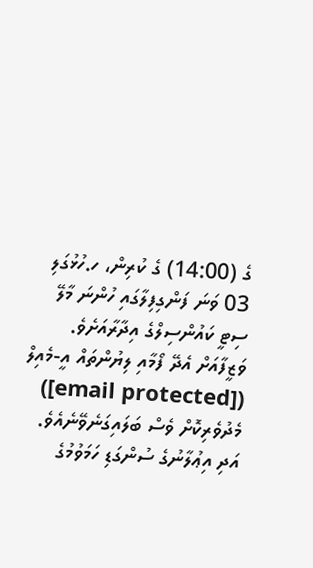ގެ (14:00) ގެ ކުރިން، ހ.ހުޅުގަލި 03 ވަނަ ފަންގިފިލާގައި ހުންނަ މާލޭ ސިޓީ ކައުންސިލްގެ އިދާރާއަށެވެ. ވަޒީފާއަށް އެދޭ ފޯމާއި ލިޔުންތައް އީ-މެއިލް ([email protected]) މެދުވެރިކޮށް ވެސް ބަލައިގަނެވޭނެއެވެ.
އަދި އިޢުލާނުގެ ސުންގަޑި ހަމަވުމުގެ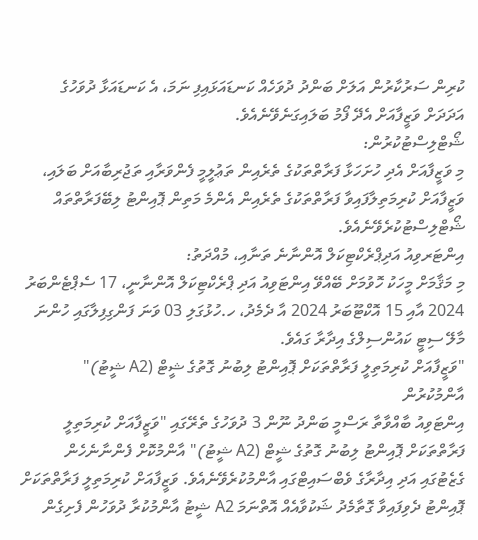ކުރިން ސަރުކާރުން އަލަށް ބަންދު ދުވަހެއް ކަނޑައަޅައިފި ނަމަ، އެ ކަނޑައަޅާ ދުވަހުގެ އަދަދަށް ވަޒީފާއަށް އެދޭ ފޯމު ބަލައިގަނެވޭނެއެވެ.
ޝޯޓްލިސްޓުކުރުން:
މި ވަޒީފާއަށް އެދި ހުށަހަޅާ ފަރާތްތަކުގެ ތެރެއިން ތަޢުލީމީ ފެންވަރާއި ތަޖުރިބާއަށް ބަލައި، ވަޒީފާއަށް ކުރިމަތިލާފައިވާ ފަރާތްތަކުގެ ތެރެއިން އެންމެ މަތިން ޕޮއިންޓު ލިބޭފަރާތްތައް ޝޯޓްލިސްޓުކުރެވޭނެއެވެ.
އިންޓަރވިއު އަދިޕްރެކްޓިކަލް އޮންނާނެ ތަނާއި، މުއްދަތު:
މި މަޤާމަށް މީހަކު ހޮވުމަށް ބޭއްވޭ އިންޓަވިއު އަދި ޕްރެކްޓިކަލް އޮންނާނީ، 17 ސެޕްޓެންބަރު 2024 އާއި 15 އޮކްޓޫބަރު 2024 އާ ދެމެދު، ހ.ހުޅުގަލި 03 ވަނަ ފަންގިފިލާގައި ހުންނަ މާލޭ ސިޓީ ކައުންސިލްގެ އިދާރާ ގައެވެ.
"ވަޒީފާއަށް ކުރިމަތިލީ ފަރާތްތަކަށް ޕޮއިންޓު ލިބުނު ގޮތުގެ ޝީޓް (A2 ޝީޓު)" އާންމުކުރުން
އިންޓަވިއު ބާއްވާތާ ރަސްމީ ބަންދު ނޫން 3 ދުވަހުގެ ތެރޭގައި "ވަޒީފާއަށް ކުރިމަތިލީ ފަރާތްތަކަށް ޕޮއިންޓު ލިބުނު ގޮތުގެ ޝީޓް (A2 ޝީޓު)" އާންމުކޮށް ފެންނާނެހެން ގެޒެޓުގައި އަދި އިދާރާގެ ވެބްސައިޓްގައި އާންމުކުރެވޭނެއެވެ. ވަޒީފާއަށް ކުރިމަތިލީ ފަރާތްތަކަށް ޕޮއިންޓު ދެވިފައިވާ ގޮތާމެދު ޝަކުވާއެއް އޮތްނަމަ A2 ޝީޓު އާންމުކުރާ ދުވަހުން ފެށިގެން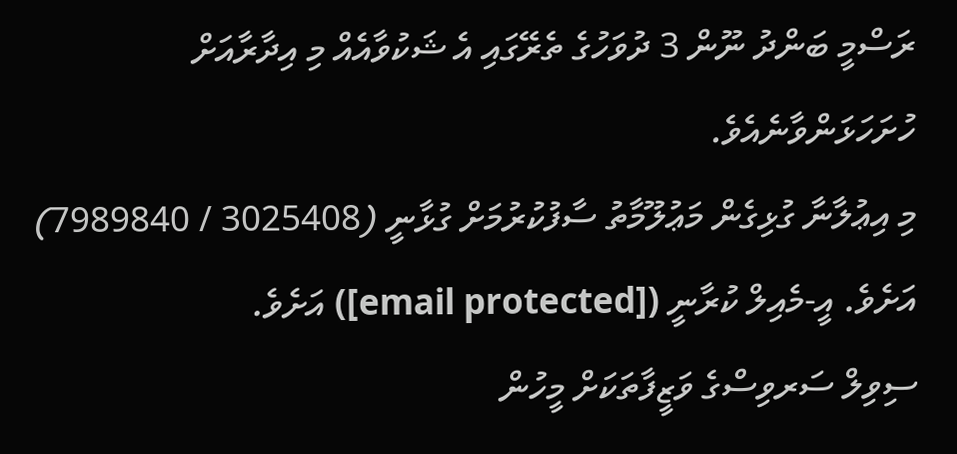ރަސްމީ ބަންދު ނޫން 3 ދުވަހުގެ ތެރޭގައި އެ ޝަކުވާއެއް މި އިދާރާއަށް ހުށަހަޅަންވާނެއެވެ.
މި އިޢުލާނާ ގުޅިގެން މަޢުލޫމާތު ސާފުކުރުމަށް ގުޅާނީ (3025408 / 7989840) އަށެވެ. އީ-މެއިލް ކުރާނީ ([email protected]) އަށެވެ.
ސިވިލް ސަރވިސްގެ ވަޒީފާތަކަށް މީހުން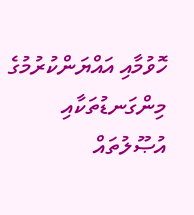ހޮވުމާއި އައްޔަންކުރުމުގެ މިންގަނޑުތަކާއި އުޞޫލުތައް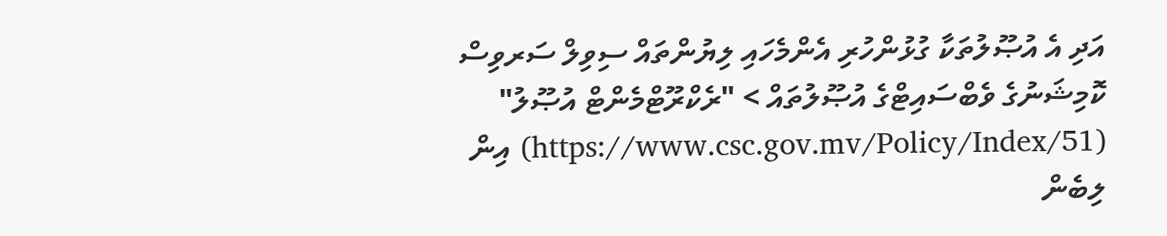އަދި އެ އުޞޫލުތަކާ ގުޅުންހުރި އެންމެހައި ލިޔުންތައް ސިވިލް ސަރވިސް ކޮމިޝަނުގެ ވެބްސައިޓްގެ އުޞޫލުތައް > "ރެކްރޫޓްމެންޓް އުޞޫލު" (https://www.csc.gov.mv/Policy/Index/51) އިން ލިބެން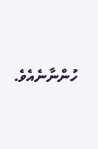ހުންނާނެއެވެ.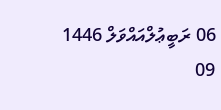06 ރަބީޢުލްއައްވަލް 1446
09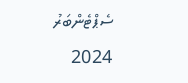ސެޕްޓެންބަރު 2024